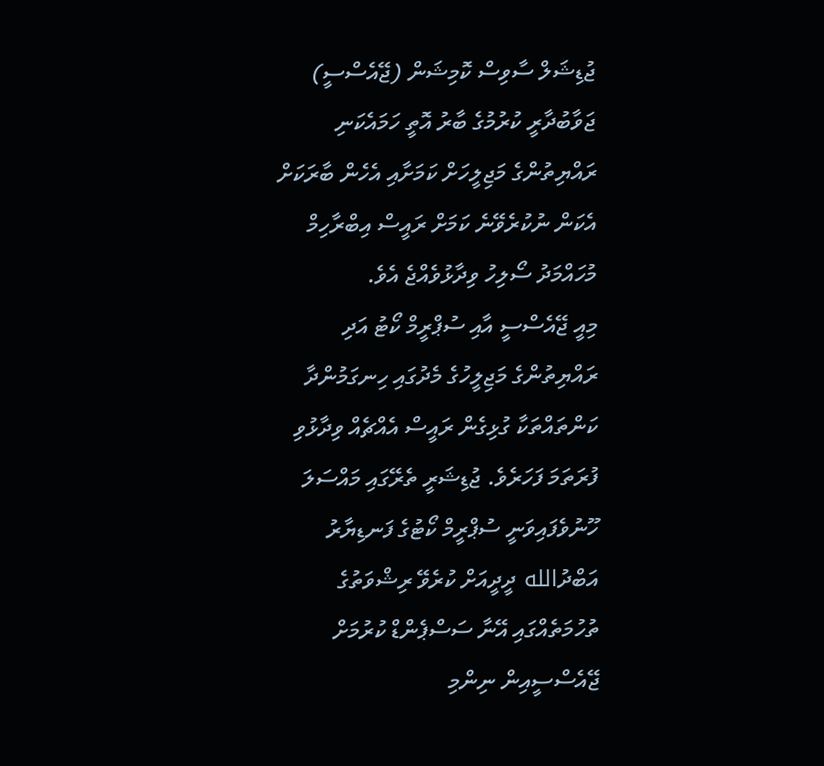ޖުޑިޝަލް ސާވިސް ކޮމިޝަން (ޖޭއެސްސީ) ޖަވާބުދާރީ ކުރުމުގެ ބާރު އޮތީ ހަމައެކަނި ރައްޔިތުންގެ މަޖިލީހަށް ކަމަށާއި އެހެން ބާރަކަށް އެކަން ނުކުރެވޭނެ ކަމަށް ރައީސް އިބްރާހިމް މުހައްމަދު ސޯލިހު ވިދާޅުވެއްޖެ އެވެ.
މިއީ ޖޭއެސްސީ އާއި ސުޕްރީމް ކޯޓު އަދި ރައްޔިތުންގެ މަޖިލީހުގެ މެދުގައި ހިނގަމުންދާ ކަންތައްތަކާ ގުޅިގެން ރައީސް އެއްޗެއް ވިދާޅުވި ފުރަތަމަ ފަހަރެވެ. ޖުޑިޝަރީ ތެރޭގައި މައްސަލަ ހޫނުވެފައިވަނީ ސުޕްރީމް ކޯޓުގެ ފަނޑިޔާރު އަބްދުالله ދީދީއަށް ކުރެވޭ ރިޝްވަތުގެ ތުހުމަތެއްގައި އޭނާ ސަސްޕެންޑް ކުރުމަށް ޖޭއެސްސީއިން ނިންމި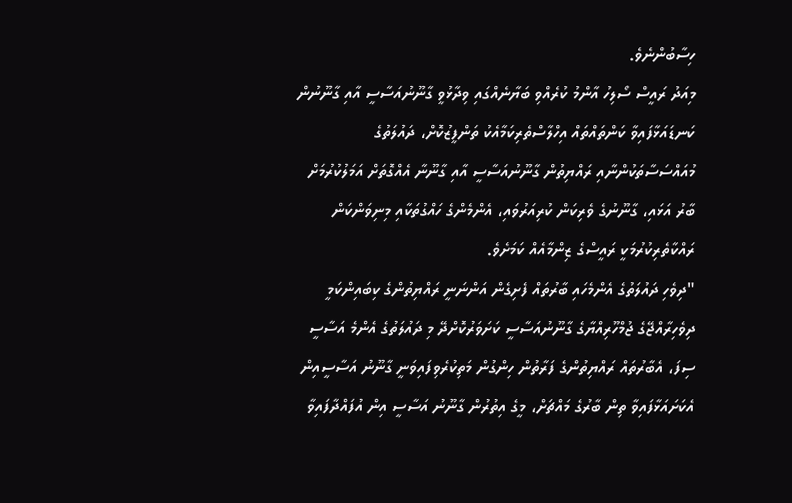ހިސާބުންނެވެ.
މިއަދު ރައީސް ސޯލިހު އާންމު ކުރެއްވި ބަޔާނެއްގައި ވިދާޅުވީ ގާނޫނުއަސާސީ އާއި ގާނޫނުން ކަނޑައަޅާފައިވާ ކަންތައްތައް އިހްލާސްތެރިކަމާއެކު ތަންފީޒުކޮށް، ދައުލަތުގެ މުއައްސަސާތަކުންނާއި ރައްޔިތުން ގާނޫނުއަސާސީ އާއި ގާނޫނާ އެއްގޮތަށް އަމަލުކުރުމަށް ބާރު އަޅައި، ގާނޫނުގެ ވެރިކަން ކުރިއަރުވައި، އެންމެންގެ ހައްގުތަކާއި މިނިވަންކަން ރައްކާތެރިކުރުމަކީ ރައީސްގެ ޒިންމާއެއް ކަމަށެވެ.
"ދިވެހި ދައުލަތުގެ އެންމެހައި ބާރުތައް ފެށިގެން އަންނަނީ ރައްޔިތުންގެ ކިބައިންކަމީ ދިވެހިރާއްޖޭގެ ޖުމްހޫރިއްޔާގެ ގާނޫނުއަސާސީ ކަށަވަރުކޮށްދޭ މި ދައުލަތުގެ އެންމެ އަސާސީ ސިފަ، އެބާރުތައް ރައްޔިތުންގެ ފަރާތުން ހިންގުން މަތިކުރެވިފައިވަނީ ގާނޫނު އަސާސީއިން އެކަށައަޅާފައިވާ ތިން ބާރުގެ މައްޗަށް، މީގެ އިތުރުން ގާނޫނު އަސާސީ އިން އުފައްދާފައިވާ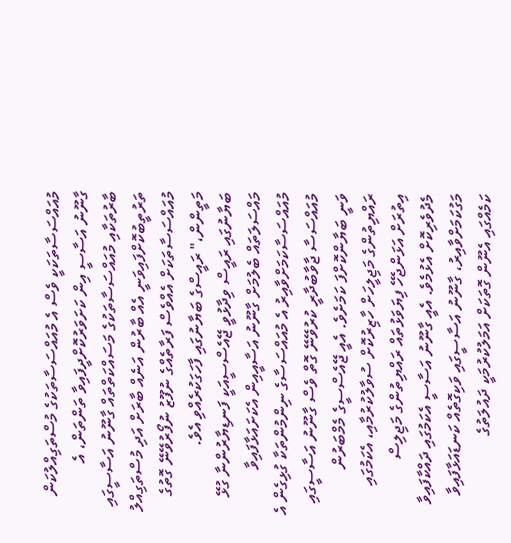މުއައްސަސާތަކަކީ ވެސް އެ މުއައްސަސާތަކުގެ މުސްތަގިއްލުކަން ގާނޫނު އަސާސީ އިން ކަށަވަރުކޮށްދީފައިވާ ތަންތަން، އެ ބާރުތަކާއި މުއައްސަސާތަކުގެ މަސައްކަތްތައް ގާނޫނު އަސާސީގައި ތަރުތީބުކޮށްފައިވަނީ އެއް ބާރުން އަނެއް ބާރަށް އަދި މުސްތަގިއްލު މުއައްސަސާތަކަށް އެއްވެސް ފަރާތެއްގެ ނުފޫޒު ނުފޯރުވޭނޭ ގޮތުގެ މަތީންން،" ރައީސްގެ ބަޔާނުގައި ފާހަގަކުރެއްވި އެވެ.
ބަޔާނުގައި ރައީސް ވިދާޅުވީ ޖޭއެސްސީއަކީ ފަނޑިޔާރުންނާ ގުޅޭ މައްސަލަތައް ބެލުމަށް ގާނޫނު އަސާއީއިން އެކަށައަޅާފައިވާ މުއައްސަސާކަމަށްވާއިރު އެ މުއައްސަސާގެ ނިންމުންތަކާ ގުޅިގެން އެ މުއައްސަސާ ޖާވާބުދާރީ ކުރުވޭނޭ ގޮތް ވެސް ގާނޫނު އަސާސީގައި ވަނީ ބަޔާންކޮށްފަ ކަމަށެވެ. އެއީ ޖޭއެސްސީގެ މެމްބަރުން ރައްޔިތުންގެ މަޖިލީހަށް ހާޒިރުކޮށް ސުވާލުކުރުމާއި، އެކަމުގައި އިތުރަށް އަޅަންޖެހޭ ފިޔަވަޅުތައް ރައްޔިތުންގެ މަޖިލިސް މެދުވެރިކޮށް އެޅުމެވެ. އެއީ ގާނޫނު އަސާސީ އެކަމުގައި ދައްކާފައިވާ މަގުކަމަށްވާއިރު، ގާނޫނު އަސާސީގައި ވަކިގޮތެއް ކަނޑައަޅާފައިވާ ކަމެއްގައި އެނޫން ގޮތަކަށް އަމަލުކުރުމަކީ ދައުލަތުގެ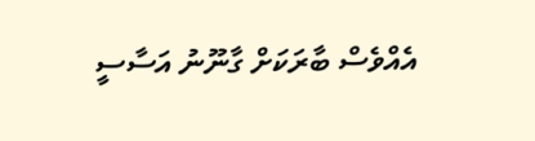އެއްވެސް ބާރަކަށް ގާނޫނު އަސާސީ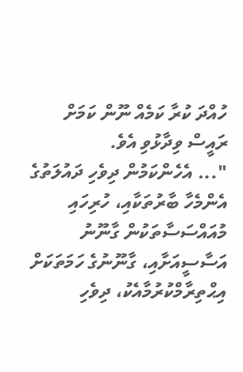ހުއްދަ ކުރާ ކަމެއް ނޫން ކަމަށް ރައީސް ވިދާޅުވި އެވެ.
"... އެހެންކަމުން ދިވެހި ދައުލަތުގެ އެންމެހާ ބާރުތަކާއި، ހުރިހައި މުއައްސަސާތަކުން ގާނޫނު އަސާސީއަށާއި، ގާނޫނުގެ ހަމަތަކަށް އިޙްތިރާމްކުރުމާއެކު، ދިވެހި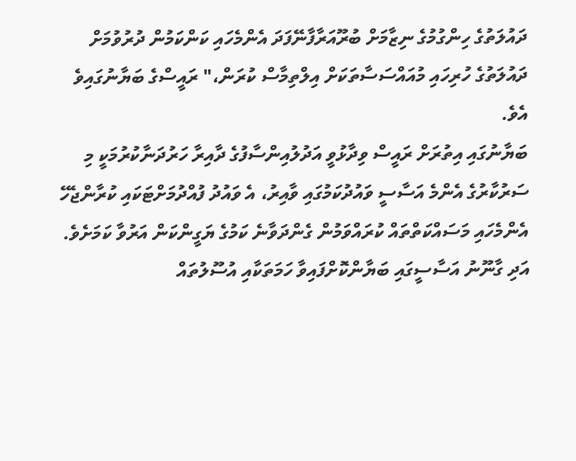ދައުލަތުގެ ހިންގުމުގެ ނިޒާމަށް ބުރޫއަރާފާނޭފަދަ އެންމެހައި ކަންކަމުން ދުރުވުމަށް ދައުލަތުގެ ހުރިހައި މުއައްސަސާތަކަށް އިލްތިމާސް ކުރަން،" ރައީސްގެ ބަޔާނުގައިވެ އެވެ.
ބަޔާނުގައި އިތުރަށް ރައީސް ވިދާޅުވީ އަދުލުއިންސާފުގެ ދާއިރާ ހަރުދަނާކުރުމަކީ މި ސަރުކާރުގެ އެންމެ އަސާސީ ވައުދުކަމުގައި ވާއިރު، އެ ވައުދު ފުއްދުމަށްޓަކައި ކުރާންޖެހޭ އެންމެހައި މަސައްކަތްތައް ކުރައްވަމުން ގެންދަވާނެ ކަމުގެ ޔަގީންކަން އަރުވާ ކަމަށެވެ. އަދި ގާނޫނު އަސާސީގައި ބަޔާންކޮށްފައިވާ ހަމަތަކާއި އުސޫލުތައް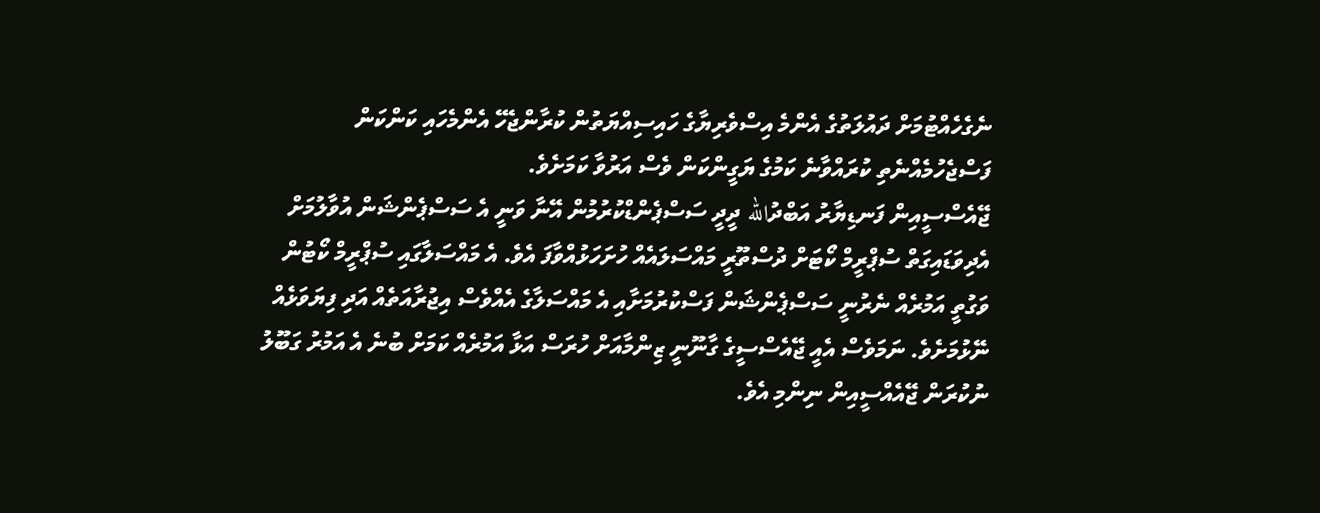ނެގެހެއްޓުމަށް ދައުލަތުގެ އެންމެ އިސްވެރިޔާގެ ހައިސިއްޔަތުން ކުރާންޖެހޭ އެންމެހައި ކަންކަން ފަސްޖެހުމެއްނެތި ކުރައްވާނެ ކަމުގެ ޔަގީންކަން ވެސް އަރުވާ ކަމަށެވެ.
ޖޭއެސްސީއިން ފަނޑިޔާރު އަބްދުالله ދީދީ ސަސްޕެންޑްކުރުމުން އޭނާ ވަނީ އެ ސަސްޕެންޝަން އުވާލުމަށް އެދިވަޑައިގަތް ސުޕްރީމް ކޯޓަށް ދުސްތޫރީ މައްސަލައެއް ހުށަހަޅުއްވާފަ އެވެ. އެ މައްސަލާގައި ސުޕްރީމް ކޯޓުން ވަގުތީ އަމުރެއް ނެރުނީ ސަސްޕެންޝަން ފަސްކުރުމަށާއި އެ މައްސަލާގެ އެއްވެސް އިޖުރާއަތެއް އަދި ފިޔަވަޅެއް ނޭޅުމަށެވެ. ނަމަވެސް އެއީ ޖޭއެސްސީގެ ގާނޫނީ ޒިންމާއަށް ހުރަސް އަޅާ އަމުރެއް ކަމަށް ބުނެ އެ އަމުރު ގަބޫލު ނުކުރަން ޖޭއެއްސީއިން ނިންމި އެވެ.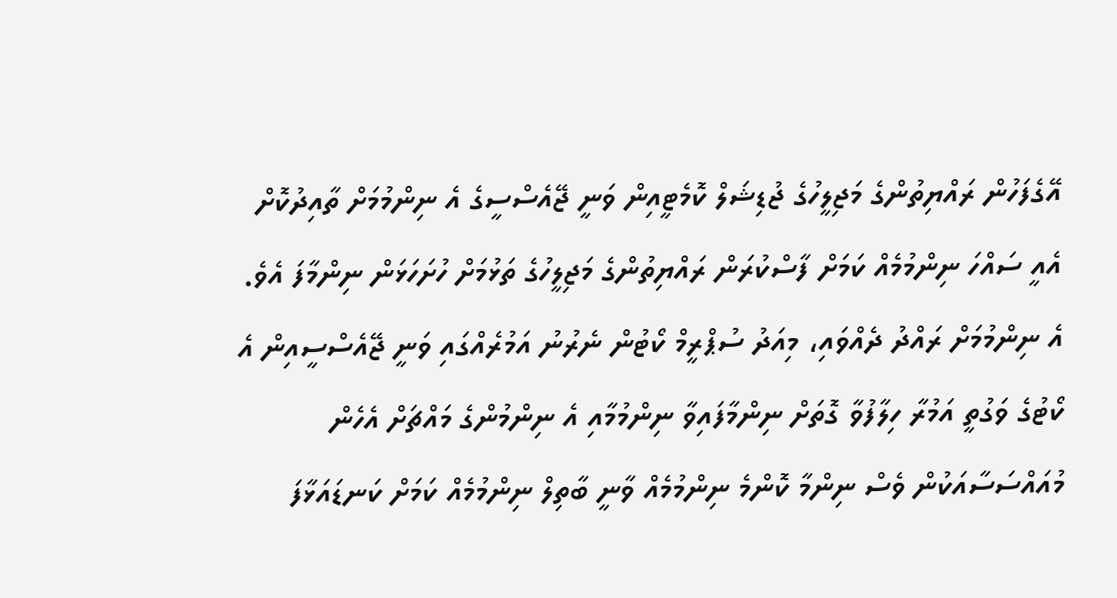އޭގެފަހުން ރައްޔިތުންގެ މަޖިލީހުގެ ޖުޑިޝަލް ކޮމެޓީއިން ވަނީ ޖޭއެސްސީގެ އެ ނިންމުމަށް ތާއިދުކޮށް އެއީ ސައްހަ ނިންމުމެއް ކަމަށް ފާސްކުރަން ރައްޔިތުންގެ މަޖިލީހުގެ ތަޅުމަށް ހުށަހަޅަން ނިންމާފަ އެވެ.
އެ ނިންމުމަށް ރައްދު ދެއްވައި، މިއަދު ސުޕްރީމް ކޯޓުން ނެރުނު އަމުރެއްގައި ވަނީ ޖޭއެސްސީއިން އެ ކޯޓުގެ ވަގުތީ އަމުރާ ހިލާފުވާ ގޮތަށް ނިންމާފައިވާ ނިންމުމާއި އެ ނިންމުންގެ މައްޗަށް އެހެން މުއައްސަސާއަކުން ވެސް ނިންމާ ކޮންމެ ނިންމުމެއް ވާނީ ބާތިލް ނިންމުމެއް ކަމަށް ކަނޑައަޅާފަ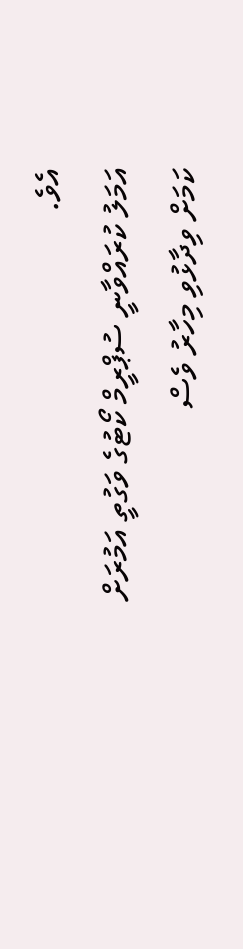އެވެ.
އަމަލު ކުރައްވާނީ ސުޕްރީމް ކޯޓުގެ ވަގުތީ އަމުރަށް ކަމަށް ވިދާޅުވި މިހާރު ވެސް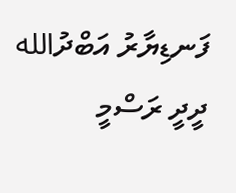ފަނޑިޔާރު އަބްދުالله ދީދީ ރަސްމީ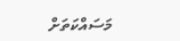މަސައްކަތަށް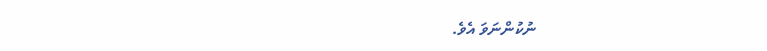ނުކުންނަވަ އެވެ.